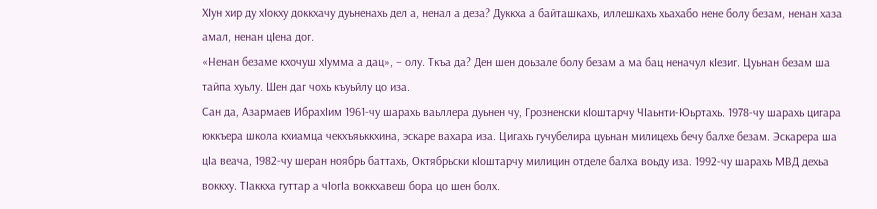ХIун хир ду хIокху доккхачу дуьненахь дел а, ненал а деза? Дуккха а байташкахь, иллешкахь хьахабо нене болу безам, ненан хаза амал, ненан цIена дог.
«Ненан безаме кхочуш хIумма а дац», – олу. Ткъа да? Ден шен доьзале болу безам а ма бац неначул кIезиг. Цуьнан безам ша тайпа хуьлу. Шен даг чохь къуьйлу цо иза.
Сан да, Азармаев ИбрахIим 1961-чу шарахь ваьллера дуьнен чу, Грозненски кIоштарчу ЧIаьнти-Юьртахь. 1978-чу шарахь цигара юккъера школа кхиамца чекхъяьккхина, эскаре вахара иза. Цигахь гучубелира цуьнан милицехь бечу балхе безам. Эскарера ша цIа веача, 1982-чу шеран ноябрь баттахь, Октябрьски кIоштарчу милицин отделе балха воьду иза. 1992-чу шарахь МВД дехьа воккху. ТIаккха гуттар а чIогIа воккхавеш бора цо шен болх.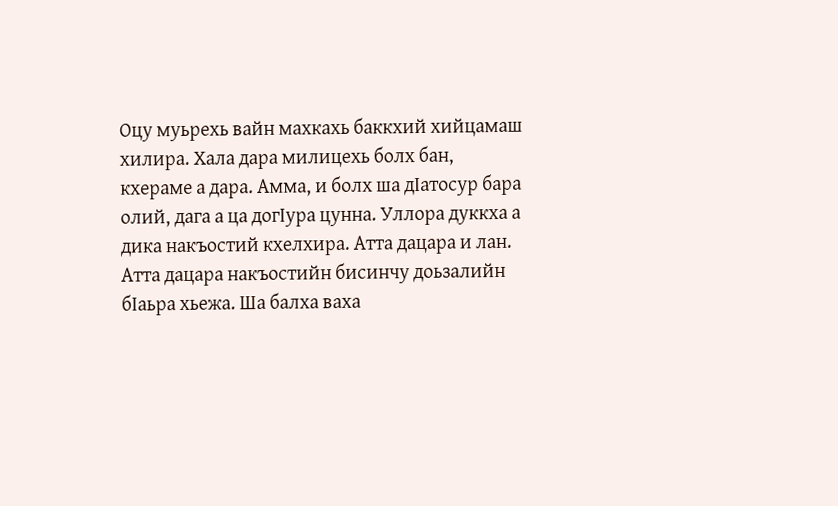Оцу муьрехь вайн махкахь баккхий хийцамаш хилира. Хала дара милицехь болх бан, кхераме а дара. Амма, и болх ша дIатосур бара олий, дага а ца догIура цунна. Уллора дуккха а дика накъостий кхелхира. Атта дацара и лан. Атта дацара накъостийн бисинчу доьзалийн бIаьра хьежа. Ша балха ваха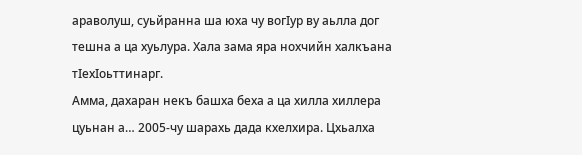араволуш, суьйранна ша юха чу вогIур ву аьлла дог тешна а ца хуьлура. Хала зама яра нохчийн халкъана тIехIоьттинарг.
Амма, дахаран некъ башха беха а ца хилла хиллера цуьнан а… 2005-чу шарахь дада кхелхира. Цхьалха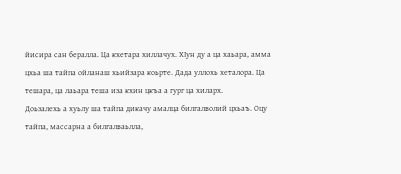йисира сан бералла. Ца кхетара хиллачух. ХIун ду а ца хаьара, амма цхьа ша тайпа ойланаш хьийзара коьрте. Дада уллохь хеталора. Ца тешара, ца лаьара теша иза кхин цкъа а гург ца хиларх.
Доьзалехь а хуьлу ша тайпа дикачу амалца билгалволий цхьаъ. Оцу тайпа, массарна а билгалваьлла,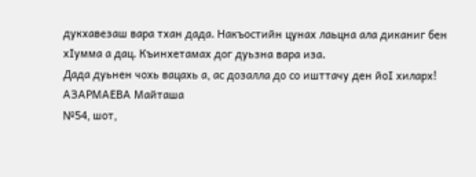дукхавезаш вара тхан дада. Накъостийн цунах лаьцна ала диканиг бен хIумма а дац. Къинхетамах дог дуьзна вара иза.
Дада дуьнен чохь вацахь а, ас дозалла до со ишттачу ден йоI хиларх!
АЗАРМАЕВА Майташа
№54, шот,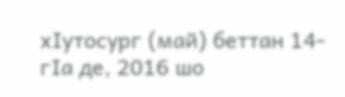хIутосург (май) беттан 14-гIа де, 2016 шо